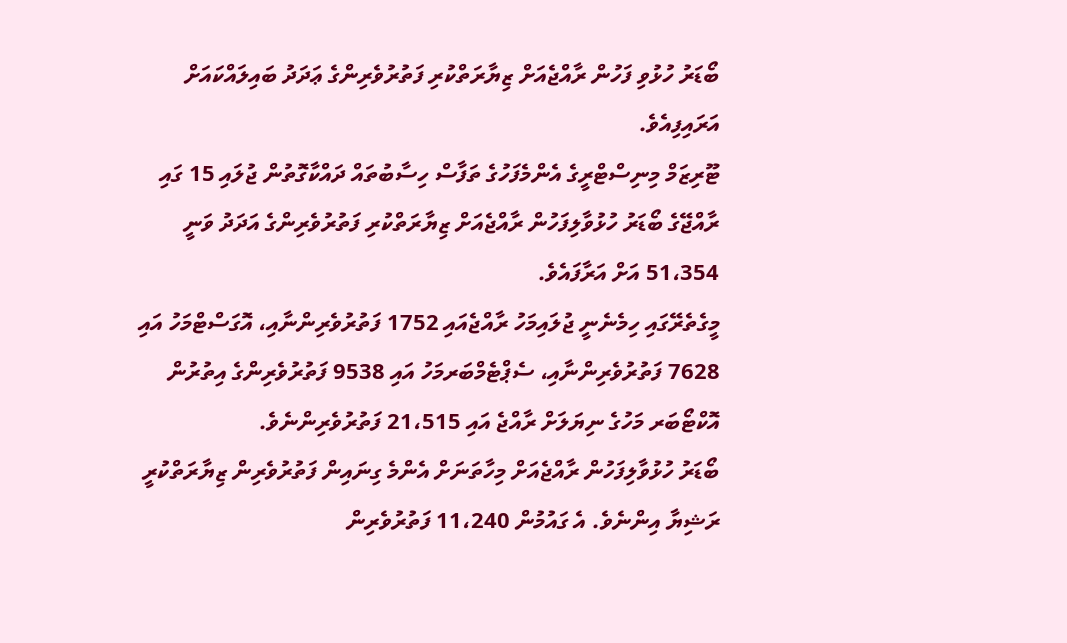ބޯޑަރު ހުޅުވި ފަހުން ރާއްޖެއަށް ޒިޔާރަތްކުރި ފަތުރުވެރިންގެ ޢަދަދު ބައިލައްކައަށް އަރައިފިއެވެ.
ޓޫރިޒަމް މިނިސްޓްރީގެ އެންމެފަހުގެ ތަފާސް ހިސާބުތައް ދައްކާގޮތުން ޖުލައި 15 ގައި ރާއްޖޭގެ ބޯޑަރު ހުޅުވާލިފަހުން ރާއްޖެއަށް ޒިޔާރަތްކުރި ފަތުރުވެރިންގެ އަދަދު ވަނީ 51،354 އަށް އަރާފައެވެ.
މީގެތެރޭގައި ހިމެނެނީ ޖުލައިމަހު ރާއްޖެއައި 1752 ފަތުރުވެރިންނާއި، އޮގަސްޓްމަހު އައި 7628 ފަތުރުވެރިންނާއި، ސެޕްޓެމްބަރމަހު އައި 9538 ފަތުރުވެރިންގެ އިތުރުން އޮކްޓޯބަރ މަހުގެ ނިޔަލަށް ރާއްޖެ އައި 21،515 ފަތުރުވެރިންނެވެ.
ބޯޑަރު ހުޅުވާލިފަހުން ރާއްޖެއަށް މިހާތަނަށް އެންމެ ގިނައިން ފަތުރުވެރިން ޒިޔާރަތްކުރީ ރަޝިޔާ އިންނެވެ. އެ ގައުމުން 11،240 ފަތުރުވެރިން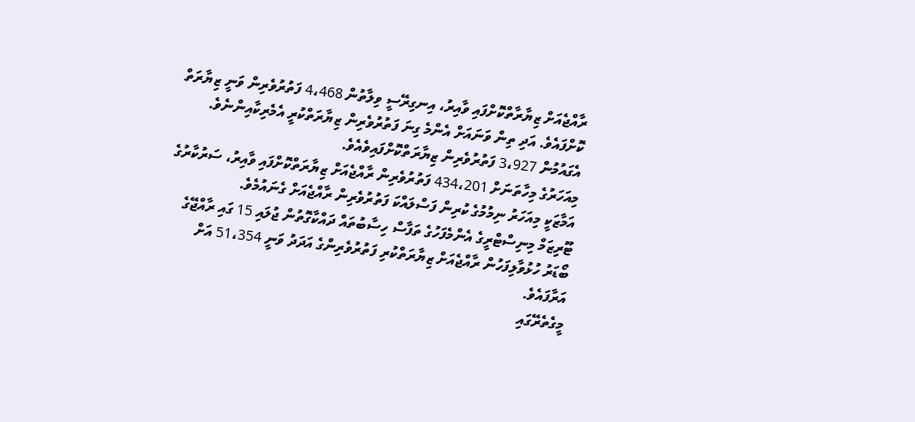ރާއްޖެއަށް ޒިޔާރާތްކޮށްފައި ވާއިރު، އިނގިރޭސީ ވިލާތުން 4،468 ފަތުރުވެރިން ވަނީ ޒިޔާރަތް ކޮށްފައެވެ. އަދި ތިން ވަނައަށް އެންމެ ގިނަ ފަތުރުވެރިން ޒިޔާރަތްކުރީ އެމެރިކާއިންނެވެ. އެގައުމުން 3،927 ފަތުރުވެރިން ޒިޔާރަތްކޮށްފައިވެއެވެ.
މިއަހަރުގެ މިހާތަނަށް 434،201 ފަތުރުވެރިން ރާއްޖެއަށް ޒިޔާރަތްކޮށްފައި ވާއިރު، ސަރުކާރުގެ އަމާޒަކީ މިއަހަރު ނިމުމުގެ ކުރިން ފަސްލައްކަ ފަތުރުވެރިން ރާއްޖެއަށް ގެނައުމެވެ.
ޓޫރިޒަމް މިނިސްޓްރީގެ އެންމެފަހުގެ ތަފާސް ހިސާބުތައް ދައްކާގޮތުން ޖުލައި 15 ގައި ރާއްޖޭގެ ބޯޑަރު ހުޅުވާލިފަހުން ރާއްޖެއަށް ޒިޔާރަތްކުރި ފަތުރުވެރިންގެ އަދަދު ވަނީ 51،354 އަށް އަރާފައެވެ.
މީގެތެރޭގައި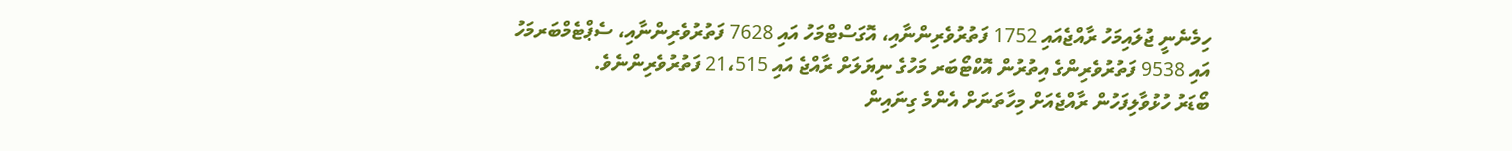ހިމެނެނީ ޖުލައިމަހު ރާއްޖެއައި 1752 ފަތުރުވެރިންނާއި، އޮގަސްޓްމަހު އައި 7628 ފަތުރުވެރިންނާއި، ސެޕްޓެމްބަރމަހު އައި 9538 ފަތުރުވެރިންގެ އިތުރުން އޮކްޓޯބަރ މަހުގެ ނިޔަލަށް ރާއްޖެ އައި 21،515 ފަތުރުވެރިންނެވެ.
ބޯޑަރު ހުޅުވާލިފަހުން ރާއްޖެއަށް މިހާތަނަށް އެންމެ ގިނައިން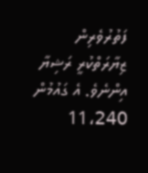ފަތުރުވެރިން ޒިޔާރަތްކުރީ ރަޝިޔާ އިންނެވެ. އެ ގައުމުން 11،240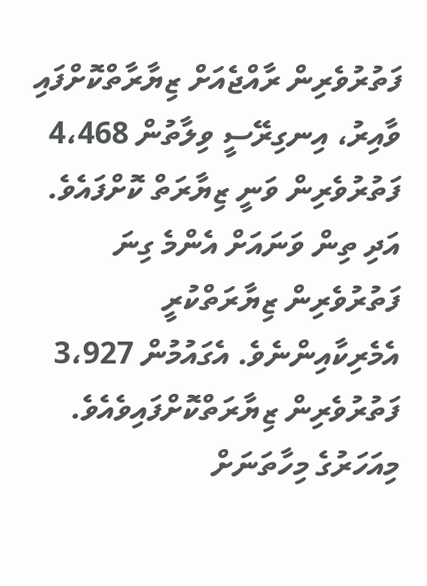ފަތުރުވެރިން ރާއްޖެއަށް ޒިޔާރާތްކޮށްފައި ވާއިރު، އިނގިރޭސީ ވިލާތުން 4،468 ފަތުރުވެރިން ވަނީ ޒިޔާރަތް ކޮށްފައެވެ. އަދި ތިން ވަނައަށް އެންމެ ގިނަ ފަތުރުވެރިން ޒިޔާރަތްކުރީ އެމެރިކާއިންނެވެ. އެގައުމުން 3،927 ފަތުރުވެރިން ޒިޔާރަތްކޮށްފައިވެއެވެ.
މިއަހަރުގެ މިހާތަނަށް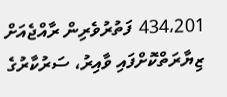434،201 ފަތުރުވެރިން ރާއްޖެއަށް ޒިޔާރަތްކޮށްފައި ވާއިރު، ސަރުކާރުގެ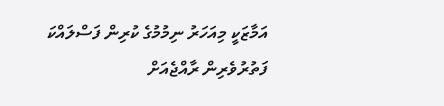އަމާޒަކީ މިއަހަރު ނިމުމުގެ ކުރިން ފަސްލައްކަ ފަތުރުވެރިން ރާއްޖެއަށް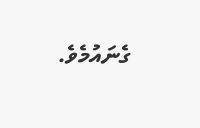ގެނައުމެވެ.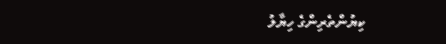ކިޔުންތެރިންގެ ހިޔާލު